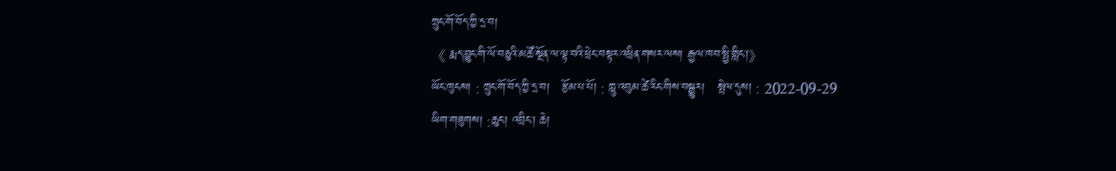ཀྲུང་གོ་བོད་ཀྱི་དྲ་བ།
《 རྨད་བྱུང་གི་ལོ་བཅུའི་མཚོ་སྔོན་ལ་ལྟ་བའི་ཕྲེང་བསྟར་འཕྲིན་གསར་ལས། རྒྱལ་ཁབ་སྤྱི་གླིང་།》
ཡོང་ཁུངས། : ཀྲུང་གོ་བོད་ཀྱི་དྲ་བ།   རྩོམ་པ་པོ། : ཀླུ་འབུམ་ཚེ་རིང་གིས་བསྒྱུར།   སྤེལ་དུས། : 2022-09-29
ཡིག་གཟུགས། :ཆུང་། འབྲིང་། ཆེ།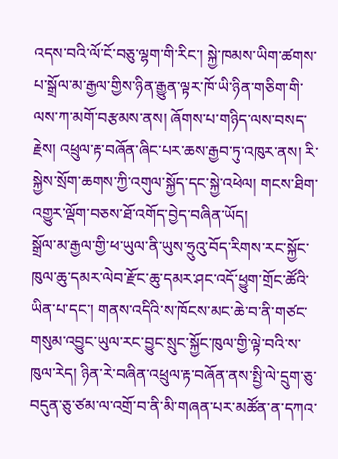འདས་བའི་ལོ་ངོ་བཅུ་ལྷག་གི་རིང་། སྐྱེ་ཁམས་ཡིག་ཚགས་པ་སྒྲོལ་མ་རྒྱལ་གྱིས་ཉིན་རྒྱུན་ལྟར་ཁོ་ཡི་ཉིན་གཅིག་གི་ལས་ཀ་མགོ་བརྩམས་ནས། ཞོགས་པ་གཉིད་ལས་བསད་རྗེས། འཕྲུལ་རྟ་བཞོན་ཞིང་པར་ཆས་རྒྱབ་ཏུ་འཁུར་ནས། རི་སྐྱེས་སྲོག་ཆགས་ཀྱི་འགུལ་སྐྱོད་དང་སྐྱེ་འཕེལ། གངས་ཐིག་འགྱུར་ལྡོག་བཅས་ཐོ་འགོད་བྱེད་བཞིན་ཡོད།
སྒྲོལ་མ་རྒྱལ་གྱི་ཕ་ཡུལ་ནི་ཡུས་ཧྲུའུ་བོད་རིགས་རང་སྐྱོང་ཁུལ་ཆུ་དམར་ལེབ་རྫོང་ཆུ་དམར་ཤང་འདོ་ཕྱུག་གྲོང་ཚོའི་ཡིན་པ་དང་། གནས་འདིའི་ས་ཁོངས་མང་ཆེ་བ་ནི་གཙང་གསུམ་འབྱུང་ཡུལ་རང་བྱུང་སྲུང་སྐྱོང་ཁུལ་གྱི་ལྟེ་བའི་ས་ཁུལ་རེད། ཉིན་རེ་བཞིན་འཕྲུལ་རྟ་བཞོན་ནས་སྤྱི་ལེ་དྲུག་ཅུ་བདུན་ཅུ་ཙམ་ལ་འགྲོ་བ་ནི་མི་གཞན་པར་མཚོན་ན་དཀའ་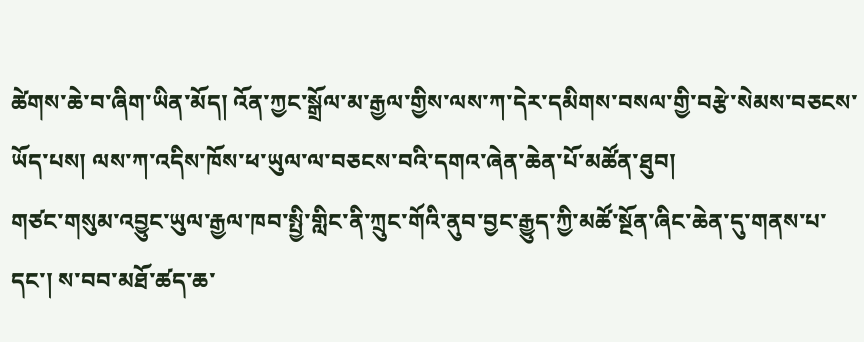ཚེགས་ཆེ་བ་ཞིག་ཡིན་མོད། འོན་ཀྱང་སྒྲོལ་མ་རྒྱལ་གྱིས་ལས་ཀ་དེར་དམིགས་བསལ་གྱི་བརྩེ་སེམས་བཅངས་ཡོད་པས། ལས་ཀ་འདིས་ཁོས་ཕ་ཡུལ་ལ་བཅངས་བའི་དགའ་ཞེན་ཆེན་པོ་མཚོན་ཐུབ།
གཙང་གསུམ་འབྱུང་ཡུལ་རྒྱལ་ཁབ་སྤྱི་གླིང་ནི་ཀྲུང་གོའི་ནུབ་བྱང་རྒྱུད་ཀྱི་མཚོ་སྔོན་ཞིང་ཆེན་དུ་གནས་པ་དང་། ས་བབ་མཐོ་ཚད་ཆ་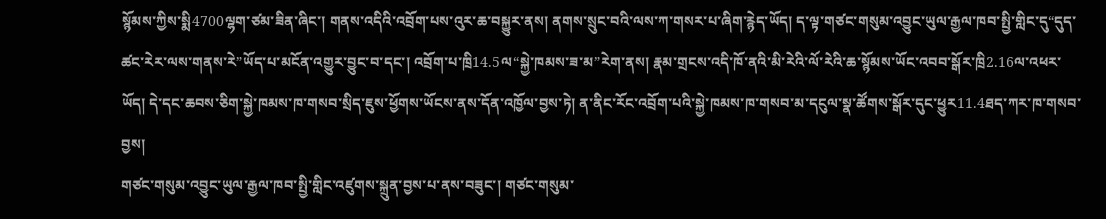སྙོམས་ཀྱིས་སྨི4700ལྷག་ཙམ་ཟིན་ཞིང་། གནས་འདིའི་འབྲོག་པས་འུར་ཆ་བསྐྱུར་ནས། ནགས་སྲུང་བའི་ལས་ཀ་གསར་པ་ཞིག་རྙེད་ཡོད། ད་ལྟ་གཙང་གསུམ་འབྱུང་ཡུལ་རྒྱལ་ཁབ་སྤྱི་གླིང་དུ“དུད་ཚང་རེར་ལས་གནས་རེ”ཡོད་པ་མངོན་འགྱུར་བྱུང་བ་དང་། འབྲོག་པ་ཁྲི14.5ལ“སྐྱེ་ཁམས་ཟ་མ”རེག་ནས། རྣམ་གྲངས་འདི་ཁོ་ནའི་མི་རེའི་ལོ་རེའི་ཆ་སྙོམས་ཡོང་འབབ་སྒོར་ཁྲི2.16ལ་འཕར་ཡོད། དེ་དང་ཆབས་ཅིག་སྐྱེ་ཁམས་ཁ་གསབ་སྲིད་ཇུས་ཕྱོགས་ཡོངས་ནས་དོན་འཁྱོལ་བྱས་ཏེ། ན་ནིང་རོང་འབྲོག་པའི་སྐྱེ་ཁམས་ཁ་གསབ་མ་དངུལ་སྣ་ཚོགས་སྒོར་དུང་ཕྱུར11.4ཐད་ཀར་ཁ་གསབ་བྱས།
གཙང་གསུམ་འབྱུང་ཡུལ་རྒྱལ་ཁབ་སྤྱི་གླིང་འཛུགས་སྐྲུན་བྱས་པ་ནས་བཟུང་། གཙང་གསུམ་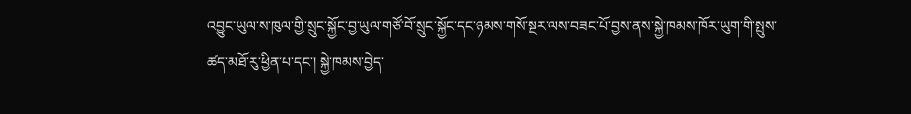འབྱུང་ཡུལ་ས་ཁུལ་གྱི་སྲུང་སྐྱོང་བྱ་ཡུལ་གཙོ་བོ་སྲུང་སྐྱོང་དང་ཉམས་གསོ་སྔར་ལས་བཟང་པོ་བྱས་ནས་སྐྱེ་ཁམས་ཁོར་ཡུག་གི་སྤུས་ཚད་མཐོ་རུ་ཕྱིན་པ་དང་། སྐྱེ་ཁམས་བྱེད་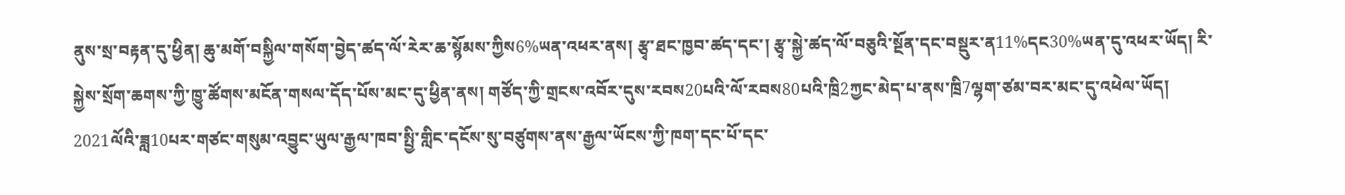ནུས་སྲ་བརྟན་དུ་ཕྱིན། ཆུ་མགོ་བསྐྱིལ་གསོག་བྱེད་ཚད་ལོ་རེར་ཆ་སྙོམས་ཀྱིས6%ཡན་འཕར་ནས། རྩྭ་ཐང་ཁྱབ་ཚད་དང་། རྩྭ་སྐྱེ་ཚད་ལོ་བཅུའི་སྔོན་དང་བསྡུར་ན11%དང30%ཡན་དུ་འཕར་ཡོད། རི་སྐྱེས་སྲོག་ཆགས་ཀྱི་ཁྱུ་ཚོགས་མངོན་གསལ་དོད་པོས་མང་དུ་ཕྱིན་ནས། གཙོད་ཀྱི་གྲངས་འབོར་དུས་རབས20པའི་ལོ་རབས80པའི་ཁྲི2ཀྱང་མེད་པ་ནས་ཁྲི7ལྷག་ཙམ་བར་མང་དུ་འཕེལ་ཡོད།
2021ལོའི་ཟླ10པར་གཙང་གསུམ་འབྱུང་ཡུལ་རྒྱལ་ཁབ་སྤྱི་གླིང་དངོས་སུ་བཙུགས་ནས་རྒྱལ་ཡོངས་ཀྱི་ཁག་དང་པོ་དང་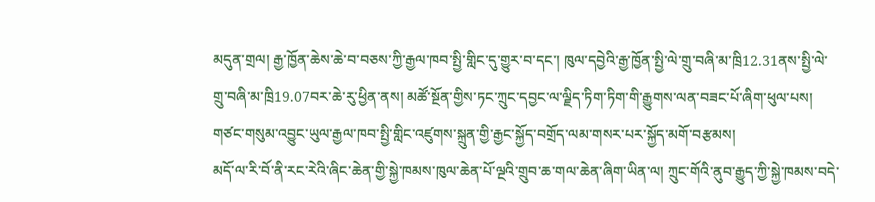མདུན་གྲལ། རྒྱ་ཁྱོན་ཆེས་ཆེ་བ་བཅས་ཀྱི་རྒྱལ་ཁབ་སྤྱི་གླིང་དུ་གྱུར་བ་དང་། ཁུལ་དབྱེའི་རྒྱ་ཁྱོན་སྤྱི་ལེ་གྲུ་བཞི་མ་ཁྲི12.31ནས་སྤྱི་ལེ་གྲུ་བཞི་མ་ཁྲི19.07བར་ཆེ་རུ་ཕྱིན་ནས། མཚོ་སྔོན་གྱིས་ཏང་ཀྲུང་དབྱང་ལ་ལྗིད་ཏིག་ཏིག་གི་རྒྱུགས་ལན་བཟང་པོ་ཞིག་ཕུལ་པས། གཙང་གསུམ་འབྱུང་ཡུལ་རྒྱལ་ཁབ་སྤྱི་གླིང་འཛུགས་སྐྲུན་གྱི་རྒྱང་སྐྱོད་བགྲོད་ལམ་གསར་པར་སྐྱོད་མགོ་བརྩམས།
མདོ་ལ་རི་བོ་ནི་རང་རེའི་ཞིང་ཆེན་གྱི་སྐྱེ་ཁམས་ཁུལ་ཆེན་པོ་ལྔའི་གྲུབ་ཆ་གལ་ཆེན་ཞིག་ཡིན་ལ། ཀྲུང་གོའི་ནུབ་རྒྱུད་ཀྱི་སྐྱེ་ཁམས་བདེ་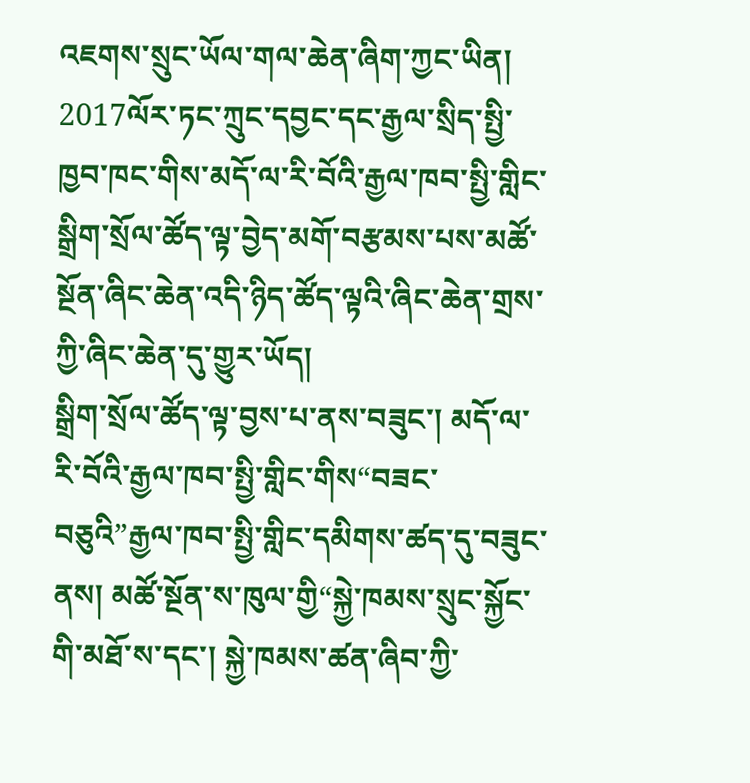འཇགས་སྲུང་ཡོལ་གལ་ཆེན་ཞིག་ཀྱང་ཡིན། 2017ལོར་ཏང་ཀྲུང་དབྱང་དང་རྒྱལ་སྲིད་སྤྱི་ཁྱབ་ཁང་གིས་མདོ་ལ་རི་བོའི་རྒྱལ་ཁབ་སྤྱི་གླིང་སྒྲིག་སྲོལ་ཚོད་ལྟ་བྱེད་མགོ་བརྩམས་པས་མཚོ་སྔོན་ཞིང་ཆེན་འདི་ཉིད་ཚོད་ལྟའི་ཞིང་ཆེན་གྲས་ཀྱི་ཞིང་ཆེན་དུ་གྱུར་ཡོད།
སྒྲིག་སྲོལ་ཚོད་ལྟ་བྱས་པ་ནས་བཟུང་། མདོ་ལ་རི་བོའི་རྒྱལ་ཁབ་སྤྱི་གླིང་གིས“བཟང་བཅུའི”རྒྱལ་ཁབ་སྤྱི་གླིང་དམིགས་ཚད་དུ་བཟུང་ནས། མཚོ་སྔོན་ས་ཁུལ་གྱི“སྐྱེ་ཁམས་སྲུང་སྐྱོང་གི་མཐོ་ས་དང་། སྐྱེ་ཁམས་ཚན་ཞིབ་ཀྱི་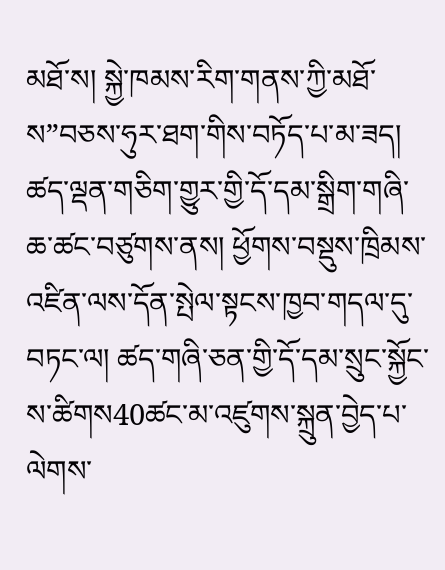མཐོ་ས། སྐྱེ་ཁམས་རིག་གནས་ཀྱི་མཐོ་ས”བཅས་ཧུར་ཐག་གིས་བཏོད་པ་མ་ཟད། ཚད་ལྡན་གཅིག་གྱུར་གྱི་དོ་དམ་སྒྲིག་གཞི་ཆ་ཚང་བཙུགས་ནས། ཕྱོགས་བསྡུས་ཁྲིམས་འཛིན་ལས་དོན་སྤེལ་སྟངས་ཁྱབ་གདལ་དུ་བཏང་ལ། ཚད་གཞི་ཅན་གྱི་དོ་དམ་སྲུང་སྐྱོང་ས་ཚིགས40ཚང་མ་འཛུགས་སྐྲུན་བྱེད་པ་ལེགས་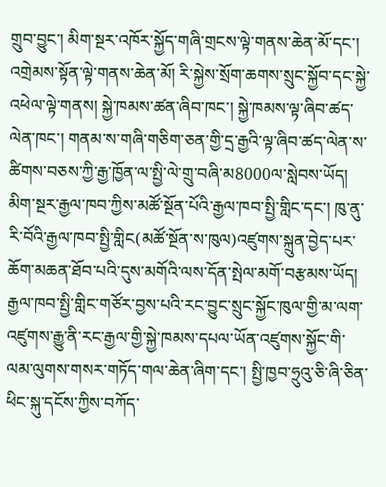གྲུབ་བྱུང་། མིག་སྔར་འཁོར་སྐྱོད་གཞི་གྲངས་ལྟེ་གནས་ཆེན་མོ་དང་། འགྲེམས་སྟོན་ལྟེ་གནས་ཆེན་མོ། རི་སྐྱེས་སྲོག་ཆགས་སྲུང་སྐྱོབ་དང་སྐྱེ་འཕེལ་ལྟེ་གནས། སྐྱེ་ཁམས་ཚན་ཞིབ་ཁང་། སྐྱེ་ཁམས་ལྟ་ཞིབ་ཚད་ལེན་ཁང་། གནམ་ས་གཞི་གཅིག་ཅན་གྱི་དྲ་རྒྱའི་ལྟ་ཞིབ་ཚད་ལེན་ས་ཚིགས་བཅས་ཀྱི་རྒྱ་ཁྱོན་ལ་སྤྱི་ལེ་གྲུ་བཞི་མ8000ལ་སླེབས་ཡོད།
མིག་སྔར་རྒྱལ་ཁབ་ཀྱིས་མཚོ་སྔོན་པོའི་རྒྱལ་ཁབ་སྤྱི་གླིང་དང་། ཁུ་ནུ་རི་བོའི་རྒྱལ་ཁབ་སྤྱི་གླིང(མཚོ་སྔོན་ས་ཁུལ)འཛུགས་སྐྲུན་བྱེད་པར་ཆོག་མཆན་ཐོབ་པའི་དུས་མགོའི་ལས་དོན་སྤེལ་མགོ་བརྩམས་ཡོད།
རྒྱལ་ཁབ་སྤྱི་གླིང་གཙོར་བྱས་པའི་རང་བྱུང་སྲུང་སྐྱོང་ཁུལ་གྱི་མ་ལག་འཛུགས་རྒྱུ་ནི་རང་རྒྱལ་གྱི་སྐྱེ་ཁམས་དཔལ་ཡོན་འཛུགས་སྐྱོང་གི་ལམ་ལུགས་གསར་གཏོད་གལ་ཆེན་ཞིག་དང་། སྤྱི་ཁྱབ་ཧྲུའུ་ཅི་ཞི་ཅིན་ཕིང་སྐུ་དངོས་ཀྱིས་བཀོད་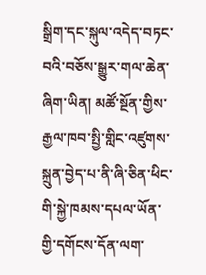སྒྲིག་དང་སྐུལ་འདེད་བཏང་བའི་བཅོས་སྒྱུར་གལ་ཆེན་ཞིག་ཡིན། མཚོ་སྔོན་གྱིས་རྒྱལ་ཁབ་སྤྱི་གླིང་འཛུགས་སྐྲུན་བྱེད་པ་ནི་ཞི་ཅིན་ཕིང་གི་སྐྱེ་ཁམས་དཔལ་ཡོན་གྱི་དགོངས་དོན་ལག་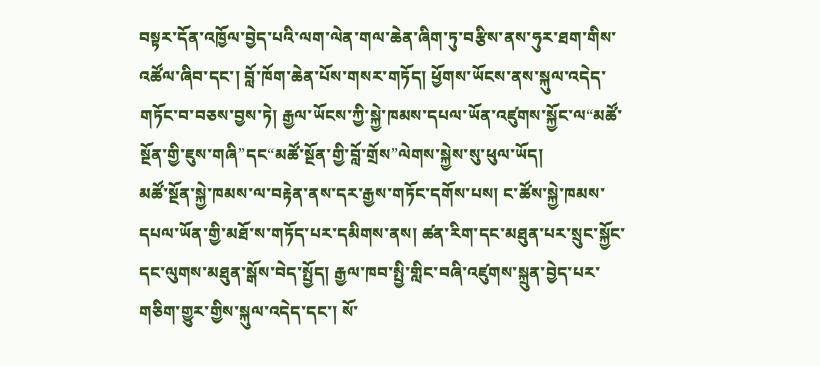བསྟར་དོན་འཁྱོལ་བྱེད་པའི་ལག་ལེན་གལ་ཆེན་ཞིག་ཏུ་བརྩིས་ནས་ཧུར་ཐག་གིས་འཚོལ་ཞིབ་དང་། བློ་ཁོག་ཆེན་པོས་གསར་གཏོད། ཕྱོགས་ཡོངས་ནས་སྐུལ་འདེད་གཏོང་བ་བཅས་བྱས་ཏེ། རྒྱལ་ཡོངས་ཀྱི་སྐྱེ་ཁམས་དཔལ་ཡོན་འཛུགས་སྐྱོང་ལ“མཚོ་སྔོན་གྱི་ཇུས་གཞི”དང“མཚོ་སྔོན་གྱི་བློ་གྲོས”ལེགས་སྐྱེས་སུ་ཕུལ་ཡོད།
མཚོ་སྔོན་སྐྱེ་ཁམས་ལ་བརྟེན་ནས་དར་རྒྱས་གཏོང་དགོས་པས། ང་ཚོས་སྐྱེ་ཁམས་དཔལ་ཡོན་གྱི་མཐོ་ས་གཏོད་པར་དམིགས་ནས། ཚན་རིག་དང་མཐུན་པར་སྲུང་སྐྱོང་དང་ལུགས་མཐུན་སྒོས་བེད་སྤྱོད། རྒྱལ་ཁབ་སྤྱི་གླིང་བཞི་འཛུགས་སྐྲུན་བྱེད་པར་གཅིག་གྱུར་གྱིས་སྐུལ་འདེད་དང་། སོ་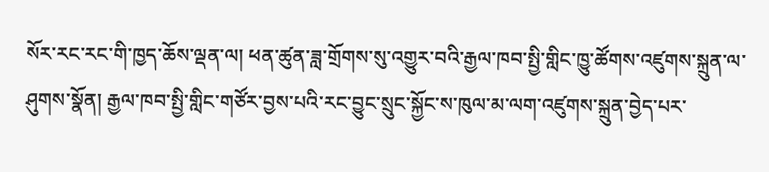སོར་རང་རང་གི་ཁྱད་ཆོས་ལྡན་ལ། ཕན་ཚུན་ཟླ་གྲོགས་སུ་འགྱུར་བའི་རྒྱལ་ཁབ་སྤྱི་གླིང་ཁྱུ་ཚོགས་འཛུགས་སྐྲུན་ལ་ཤུགས་སྣོན། རྒྱལ་ཁབ་སྤྱི་གླིང་གཙོར་བྱས་པའི་རང་བྱུང་སྲུང་སྐྱོང་ས་ཁུལ་མ་ལག་འཛུགས་སྐྲུན་བྱེད་པར་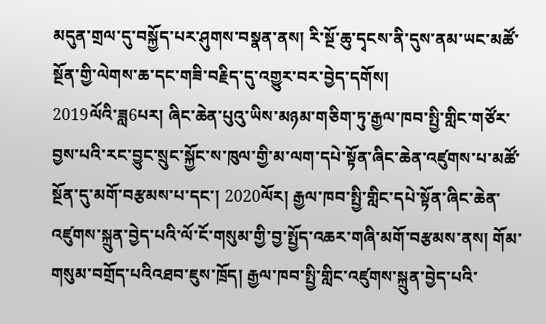མདུན་གྲལ་དུ་བསྐྱོད་པར་ཤུགས་བསྣན་ནས། རི་སྔོ་ཆུ་དྭངས་ནི་དུས་ནམ་ཡང་མཚོ་སྔོན་གྱི་ལེགས་ཆ་དང་གཟི་བརྗིད་དུ་འགྱུར་བར་བྱེད་དགོས།
2019ལོའི་ཟླ6པར། ཞིང་ཆེན་པུའུ་ཡིས་མཉམ་གཅིག་ཏུ་རྒྱལ་ཁབ་སྤྱི་གླིང་གཙོར་བྱས་པའི་རང་བྱུང་སྲུང་སྐྱོང་ས་ཁུལ་གྱི་མ་ལག་དཔེ་སྟོན་ཞིང་ཆེན་འཛུགས་པ་མཚོ་སྔོན་དུ་མགོ་བརྩམས་པ་དང་། 2020ལོར། རྒྱལ་ཁབ་སྤྱི་གླིང་དཔེ་སྟོན་ཞིང་ཆེན་འཛུགས་སྐྲུན་བྱེད་པའི་ལོ་ངོ་གསུམ་གྱི་བྱ་སྤྱོད་འཆར་གཞི་མགོ་བརྩམས་ནས། གོམ་གསུམ་བགྲོད་པའིའཐབ་ཇུས་ཁྲོད། རྒྱལ་ཁབ་སྤྱི་གླིང་འཛུགས་སྐྲུན་བྱེད་པའི་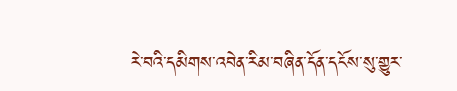རེ་བའི་དམིགས་འབེན་རིམ་བཞིན་དོན་དངོས་སུ་གྱུར་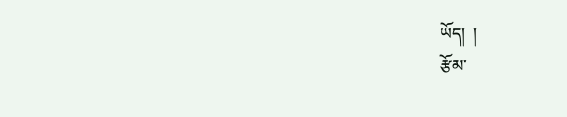ཡོད།  །
རྩོམ་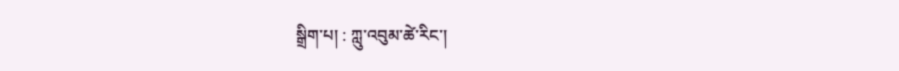སྒྲིག་པ། : ཀླུ་འབུམ་ཚེ་རིང་།